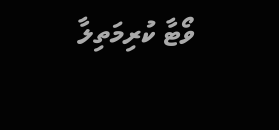ވޯޓާ ކުރިމަތިލާ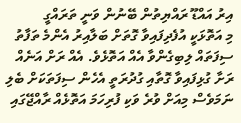އިރު އައްޑޫ ރައްޔިތުން ބޭނުން ވަނީ ތަރައްގީ
މި އަތޮޅަކީ އުފެދިފައިވާ ގޮތަށް ބަލާއިރު އެންމެ ތަފާތު ސިފަތައް ލިބިގެންވާ އެއް އަތޮޅެވެ. އެއް ރަށް އަނެއް ރަށާ ގުޅިފައިވާ ގޮތާއި ގުދުރަތީ އެހެން ސިފަތަކަށް ބެލި ނަމަވެސް މިއަށް ވުރެ ވަކި ފުރިހަމަ އަތޮޅެއް ރާއްޖޭގައި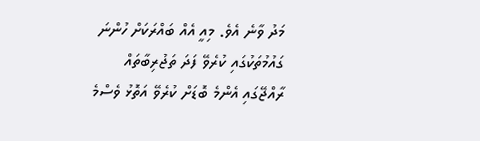މަދު ވާނެ އެވެ. މިއީ އެއް ބައްރަކަށް ހުންނަ ގައުމުތަކުގައި ކުރެވޭ ފަދަ ތަޖުރިބާތައް ރާއްޖޭގައި އެންމެ ބޮޑަށް ކުރެވޭ އަތޮޅު ވެސްމެ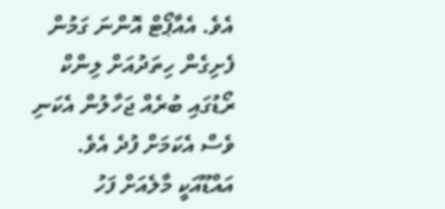އެވެ. އެއާޕޯޓް އޮންނަ ގަމުން ފެށިގެން ހިތަދުއަށް ލިންކް ރޯޑުގައި ބުރެއް ޖަހާލުން އެކަނި ވެސް އެކަމަށް ފުދެ އެވެ. އައްޑޫއަކީ މާލެއަށް ފަހު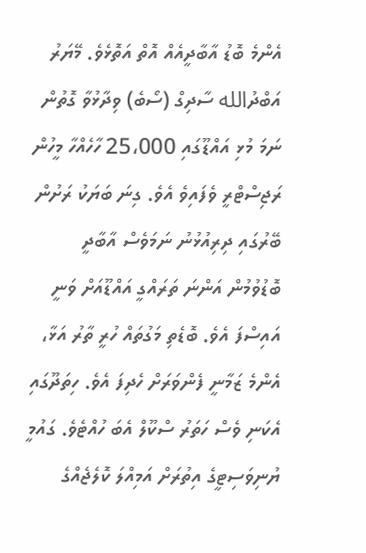އެންމެ ބޮޑު އާބާދީއެއް އޮތް އަތޮޅެވެ. މޭޔަރު އަބްދުالله ސާދިގް (ސޯބެ) ވިދާޅުވާ ގޮތުން ނަމަ މުޅި އައްޑޫގައި 25،000 ހާހެއްހާ މީހުން ރަޖިސްޓްރީ ވެފައިވެ އެވެ. ގިނަ ބަޔަކު ރަށުން ބޭރުގައި ދިރިއުޅުނު ނަމަވެސް އާބާދީ ބޮޑުވުމުން އަންނަ ތަރައްގީ އައްޑޫއަށް ވަނީ އައިސްފަ އެވެ. ބޮޑެތި މަގުތައް ހުރީ ތާރު އަޅާ، އެންމެ ޒަމާނީ ފެންވަރަށް ހެދިފަ އެވެ. ހިތަދޫގައި އެކަނި ވެސް ހަތަރު ސްކޫލް އެބަ ހުއްޓެވެ. ގައުމީ ޔުނިވަސިޓީގެ އިތުރަށް އަމިއްލަ ކޮލެޖެއްގެ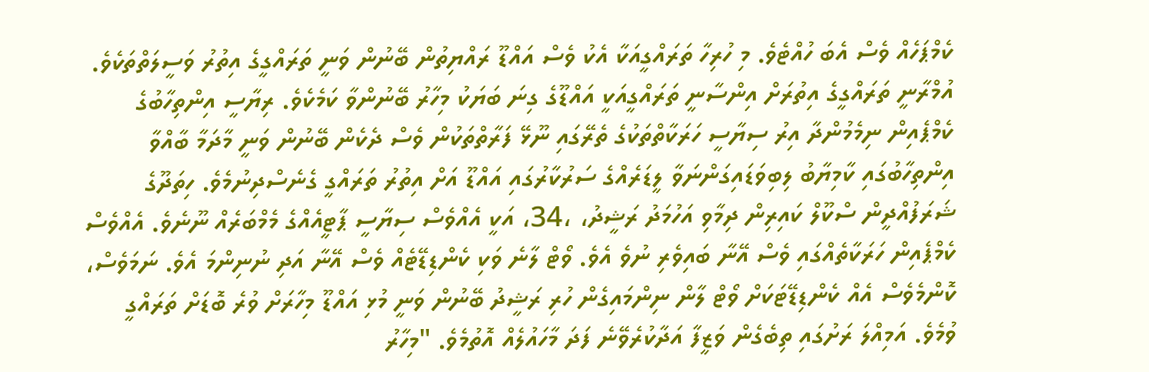ކެމްޕަހެއް ވެސް އެބަ ހުއްޓެވެ. މި ހުރިހާ ތަރައްގީއަކާ އެކު ވެސް އައްޑޫ ރައްޔިތުން ބޭނުން ވަނީ ތަރައްގީގެ އިތުރު ވަސީލަތްތަކެވެ. އުމްރާނީ ތަރައްގީގެ އިތުރަށް އިންސާނީ ތަރައްގީއަކީ އައްޑޫގެ ގިނަ ބަޔަކު މިހާރު ބޭނުންވާ ކަމެކެވެ. ރިޔާސީ އިންތިހާބުގެ ކެމްޕެއިން ނިމެމުންދާ އިރު ސިޔާސީ ހަރަކާތްތަކުގެ ތެރޭގައި ނޫޅޭ ފަރާތްތަކުން ވެސް ދެކެން ބޭނުން ވަނީ މާދަމާ ބާއްވާ އިންތިހާބުގައި ކާމިޔާބު ލިބިވަޑައިގަންނަވާ ލީޑަރެއްގެ ސަރުކާރުގައި އައްޑޫ އަށް އިތުރު ތަރައްގީ ގެނެސްދިނުމެވެ. ހިތަދޫގެ ޝަރަފުއްދީން ސްކޫލް ކައިރިން ދިމާވި އަހުމަދު ރަޝީދު، ،34، އަކީ އެއްވެސް ސިޔާސީ ޕާޓީއެއްގެ މެމްބަރެއް ނޫނެވެ. އެއްވެސް ކެމްޕެއިން ހަރަކާތެއްގައި ވެސް އޭނާ ބައިވެރި ނުވެ އެވެ. ވޯޓް ލާނެ ވަކި ކެންޑިޑޭޓެއް ވެސް އޭނާ އަދި ނުނިންމަ އެވެ. ނަމަވެސް، ކޮންމެވެސް އެއް ކެންޑިޑޭޓަކަށް ވޯޓް ލާން ނިންމައިގެން ހުރި ރަޝީދު ބޭނުން ވަނީ މުޅި އައްޑޫ މިހާރަށް ވުރެ ބޮޑަށް ތަރައްގީ ވުމެވެ. އަމިއްލަ ރަށުގައި ތިބެގެން ވަޒީފާ އަދާކުރެވޭނެ ފަދަ މާހައުލެއް އޮތުމެވެ. "މިހާރު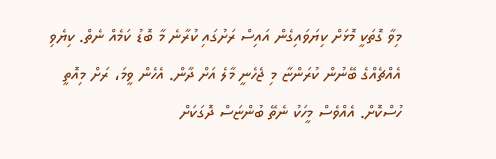މިވާ ގޮތަކީ މޮޅަށް ކިޔަވައިގެން އައިސް ރަށުގައި ކުރާނެ މާ ބޮޑު ކަމެއް ނެތް. ކިޔެވި އެއްޗެއްގެ ބޭނުން ކުރަންޏާ މި ޖެހެނީ މާލެ އަށް ދާން. އެހެން ވީމަ، ރަށް މިއޮތީ ހުސްކޮށް. އެއްވެސް މީހަކު ނެތޭ ބުންޏަސް ދޮގަކަށް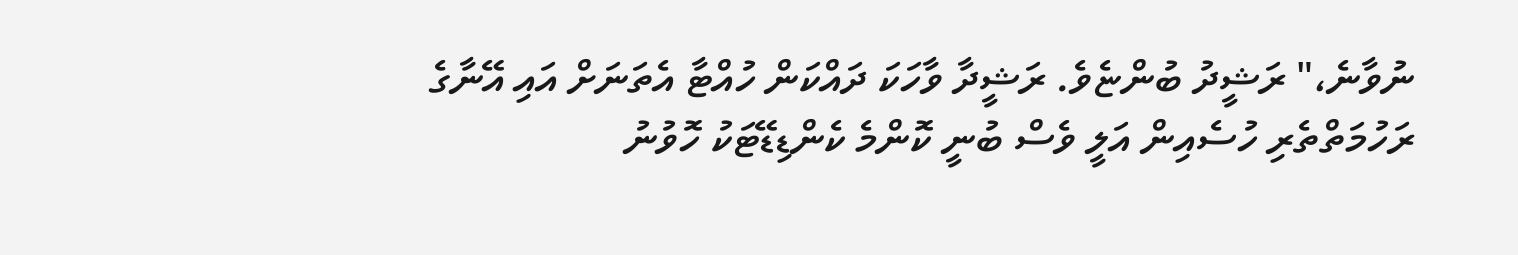ނުވާނެ،" ރަޝީދު ބުންޏެވެ. ރަޝީދާ ވާހަކަ ދައްކަން ހުއްޓާ އެތަނަށް އައި އޭނާގެ ރަހުމަތްތެރި ހުސެއިން އަލީ ވެސް ބުނީ ކޮންމެ ކެންޑިޑޭޓަކު ހޮވުނު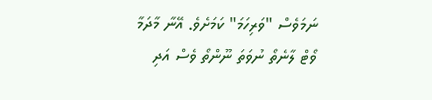ނަމަވެސް "ވަރިހަމަ" ކަމަށެވެ. އޭނާ މާދަމާ ވޯޓް ލާނެތޯ ނުވަތަ ނޫންތޯ ވެސް އަދި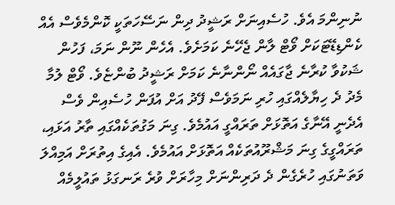ނުނިންމަ އެވެ. ހުސެއިނަށް ރަޝީދު ދިން ނަސޭހަތަކީ ކޮންމެވެސް އެއް ކެންޑިޑޭޓަކަށް ވޯޓް ލާން ޖެހޭނެ ކަމަށެވެ. އެހެން ނޫން ނަމަ، ފަހުން ޝަކުވާ ކުރާނެ ޖާގައެއް ނޯންނާނެ ކަމަށް ރަޝީދު ބުންޏެވެ. ވޯޓް ލުމާ މެދު ދެ ހިޔާލެއްގައި ހުރި ނަމަވެސް ފޭދު އަށް އުފަން ހުސެއިން ވެސް އެދެނީ އޭނާގެ އަތޮޅަށް ތަރައްގީ އައުމެވެ. ގިނަ މަގުތަކެއްގައި ތާރު އަޅައި، ތަރައްގީގެ ގިނަ މަޝްރޫއުތަކެއް އަތޮޅަށް އައުމެވެ. އެއިގެ އިތުރަށް އަމިއްލަ ވަތަނުގައި ހުރެގެން ދެ ދަރިންނަށް މިހާރަށް ވުރެ ރަނގަޅު ތައުލީމެއް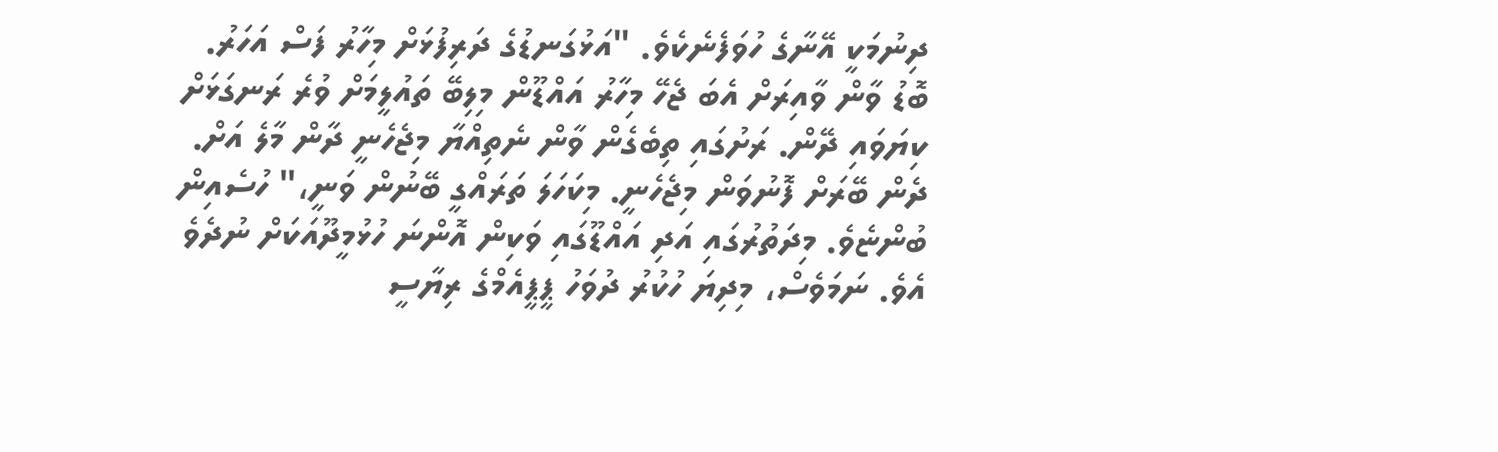ދިނުމަކީ އޭނާގެ ހުވަފެނެކެވެ. "އަޅުގަނޑުގެ ދަރިފުޅަށް މިހާރު ފަސް އަހަރު. ބޮޑު ވާން ވާއިރަށް އެބަ ޖެހޭ މިހާރު އައްޑޫން މިލިބޭ ތައުލީމަށް ވުރެ ރަނގަޅަށް ކިޔަވައި ދޭން. ރަށުގައި ތިބެގެން ވާން ނެތިއްޔާ މިޖެހެނީ ދާން މާލެ އަށް. ދެން ބޭރަށް ފޮނުވަން މިޖެހެނީ. މިކަހަލަ ތަރައްގީ ބޭނުން ވަނީ،" ހުސެއިން ބުންޏެވެ. މިދަތުރުގައި އަދި އައްޑޫގައި ވަކިން އޮންނަ ހުޅުމީދޫއަކަށް ނުދެވެ އެވެ. ނަމަވެސް، މިދިޔަ ހުކުރު ދުވަހު ޕީޕީއެމްގެ ރިޔާސީ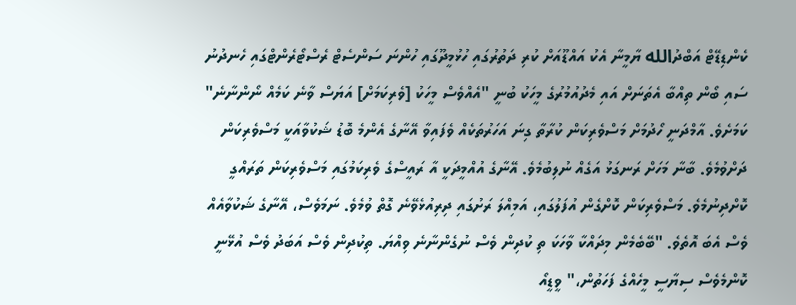ކެންޑިޑޭޓް އަބްދުالله ޔާމީނާ އެކު އައްޑޫއަށް ކުރި ދަތުރުގައި ހުޅުމީދޫގައި ހުންނަ ސަންސެޓް ރެސްޓޯރެންޓްގައި ހެނދުނު ސައި ބޯން ތިއްބާ އެތަނަށް އައި މެދުއުމުރުގެ މީހަކު ބުނީ "އެއްވެސް މީހަކު [ވެރިކަމަށް] އަޔަސް ވާނެ ކަމެއް ނޯންނާނެ" ކަމަށެވެ. އާމްދަނީ ހޯދުމަށް މަސްވެރިކަން ކުރާތާ ގިނަ އަހަރުތަކެއް ވެފައިވާ އޭނާގެ އެންމެ ބޮޑު ޝަކުވާއަކީ މަސްވެރިކަން ދަށްވުމެވެ. ބާނާ މަހަށް ރަނގަޅު އަގެއް ނުލިބުމެވެ. އޭނާގެ އުއްމީދަކީ އާ ރައީސްގެ ވެރިކަމުގައި މަސްވެރިކަން ތަރައްގީ ކޮށްދިނުމެވެ. މަސްވެރިކަން ކޮށްގެން އުފަލުގައި، އަމިއްލަ ރަށުގައި ދިރިއުޅެވޭނެ ގޮތް ވުމެވެ. ނަމަވެސް، އޭނާގެ ޝަކުވާއެއް ވެސް އެބަ އޮތެވެ. "ބޭބެމެން މިދައްކާ ވާހަކަ ތި ކުދިން ވެސް ނުގެންނާނެ ވިއްޔަ. ތިކުދިން ވެސް އަބަދު ވެސް އުޅޭނީ ކޮންމެވެސް ސިޔާސީ މީހެއްގެ ފަހަތުން،" ވީޑީއޯ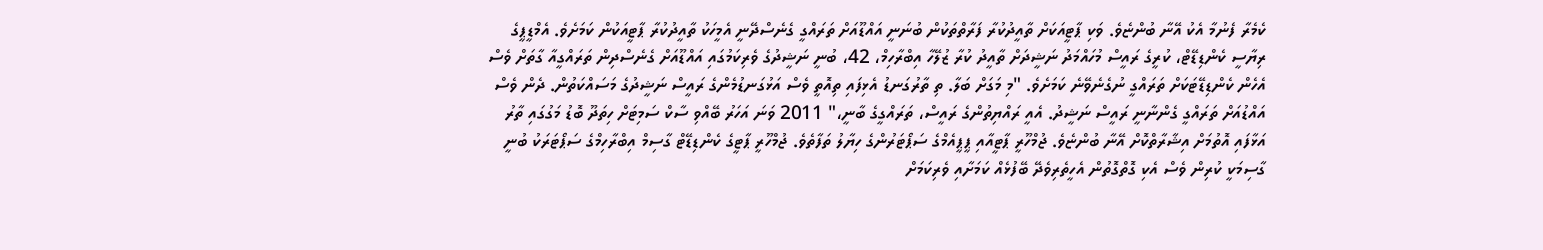ކެމެރާ ފެނުމާ އެކު އޭނާ ބުންޏެވެ. ވަކި ޕާޓީއަކަށް ތާއީދުކުރާ ފަރާތްތަކުން ބުނަނީ އައްޑޫއަށް ތަރައްގީ ގެނެސްދޭނީ އެމީހަކު ތާއީދުކުރާ ޕާޓީއަކުން ކަމަށެވެ. އެމްޑީޕީގެ ރިޔާސީ ކެންޑިޑޭޓް، ކުރީގެ ރައީސް މުހައްމަދު ނަޝީދަށް ތާއީދު ކުރާ ޒުލޭހާ އިބްރާހިމް، 42، ބުނީ ނަޝީދުގެ ވެރިކަމުގައި އައްޑޫއަށް ގެނެސްދިން ތަރައްގީއާ ގާތަށް ވެސް އެހެން ކެންޑިޑޭޓަކަށް ތަރައްގީ ނުގެނެވޭނެ ކަމަށެވެ. "މި މަގަށް ބަލާ. ތި ތާރުގަނޑު އެޅިފައި ތިއޮތީ ވެސް އަޅުގަނޑުމެންގެ ރައީސް ނަޝީދުގެ މަސައްކަތުން. ދެން ވެސް އައްޑުއަށް ތަރައްގީ ގެންނާނީ ރައީސް ނަޝީދު. އެއީ ރައްޔިތުންގެ ރައީސް، ތަރައްގީގެ ބާނީ،" 2011 ވަނަ އަހަރު ބޭއްވި ސާކް ސަމިޓަށް ހިތަދޫ ބޮޑު މަގުގައި ތާރު އަޅާފައި އޮތުމަށް އިޝާރާތްކޮށް އޭނާ ބުންޏެވެ. ޖުމްހޫރީ ޕާޓީއާއި ޕީޕީއެމްގެ ސަޕޯޓަރުންގެ ހިޔާލު ތަފާތެވެ. ޖުމްހޫރީ ޕާޓީގެ ކެންޑިޑޭޓް ގާސިމް އިބްރާހިމްގެ ސަޕޯޓަރަކު ބުނީ ގާސިމަކީ ކުރިން ވެސް އެކި ގޮތްގޮތުން އެހީތެރިވެދޭ ބޭފުޅެއް ކަމަށާއި ވެރިކަމަށް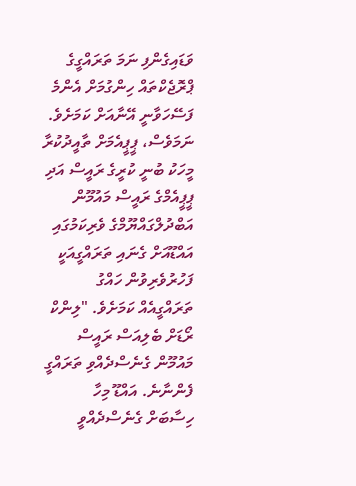ވަޑައިގެންފި ނަމަ ތަރައްގީގެ ޕްރޮޖެކްތައް ހިންގުމަށް އެންމެ ފަސޭހަވާނީ އޭނާއަށް ކަމަށެވެ. ނަމަވެސް، ޕީޕީއެމަށް ތާއީދުކުރާ މީހަކު ބުނީ ކުރީގެ ރައީސް އަދި ޕީޕީއެމްގެ ރައީސް މައުމޫން އަބްދުލްގައްޔޫމްގެ ވެރިކަމުގައި އައްޑޫއަށް ގެނައި ތަރައްގީއަކީ ފަހުރުވެރިވުން ހައްގު ތަރައްގީއެއް ކަމަށެވެ. "ލިންކް ރޯޑަށް ބެލިއަސް ރައީސް މައުމޫން ގެނެސްދެއްވި ތަރައްގީ ފެންނާނެ. އައްޑޫ މިހާ ހިސާބަށް ގެނެސްދެއްވީ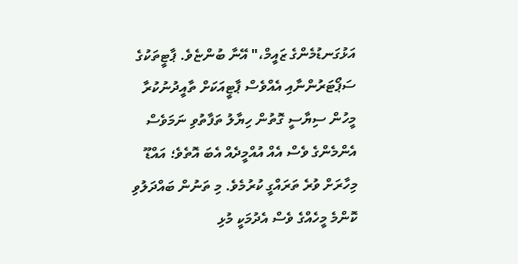އަޅުގަނޑުމެންގެ ޒައީމް،" އޭނާ ބުންޏެވެ. ޕާޓީތަކުގެ ސަޕޯޓަރުންނާއި އެއްވެސް ޕާޓީއަކަށް ތާއީދުނުކުރާ މީހުން ސިޔާސީ ގޮތުން ހިޔާލު ތަފާތުވި ނަމަވެސް އެންމެންގެ ވެސް އެއް އުއްމީދެއް އެބަ އޮތެވެ؛ އައްޑޫ މިހާރަށް ވުރެ ތަރައްގީ ކުރުމެވެ. މި ތަނުން ބައްދަލުވި ކޮންމެ މީހެއްގެ ވެސް އެދުމަކީ މުޅި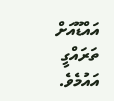އައްޑޫއަށް ތަރައްގީ އައުމެވެ.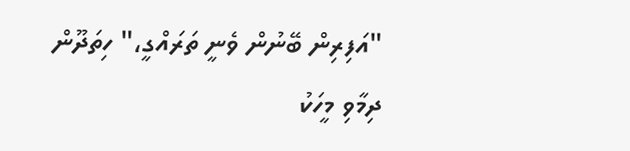"އަފިރިން ބޭނުން ވެނީ ތަރައްގީ،" ހިތަދޫން ދިމާވި މީހަކު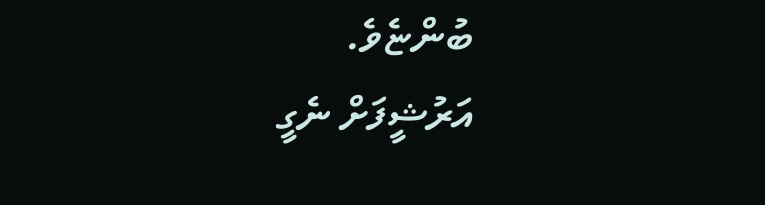ބުންޏެވެ.
އަރުޝީފަށް ނެގީ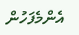އެންމެފަހުން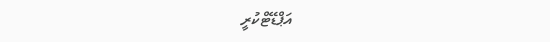އަޕްޑޭޓްކުރީ